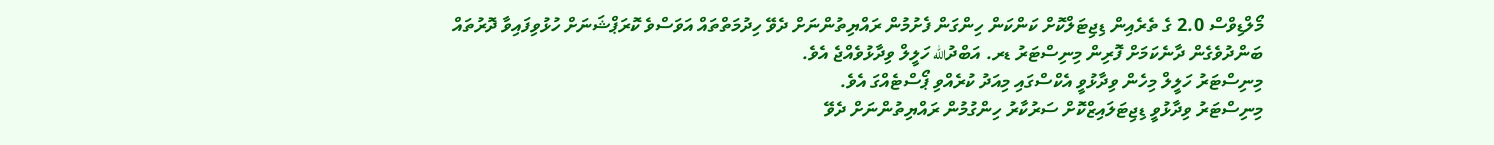މޯލްޑިވްސް 2.0 ގެ ތެރެއިން ޑިޖިޓަލްކޮށް ކަންކަން ހިންގަން ފެށުމުން ރައްޔިތުންނަށް ދެވޭ ހިދުމަތްތައް އަވަސްވެ ކޮރަޕްޝަނަށް ހުޅުވިފައިވާ ދޮރުތައް ބަންދުވެގެން ދާނެކަމަށް ފޮރިން މިނިސްޓަރު ޑރ. އަބްދުالله ހަލީލް ވިދާޅުވެއްޖެ އެވެ.
މިނިސްޓަރު ހަލީލް މިހެން ވިދާޅުވީ އެކްސްގައި މިއަދު ކުރެއްވި ޕޯސްޓެއްގަ އެވެ.
މިނިސްޓަރު ވިދާޅުވީ ޑިޖިޓަލައިޒްކޮށް ސަރުކާރު ހިންގުމުން ރައްޔިތުންނަށް ދެވޭ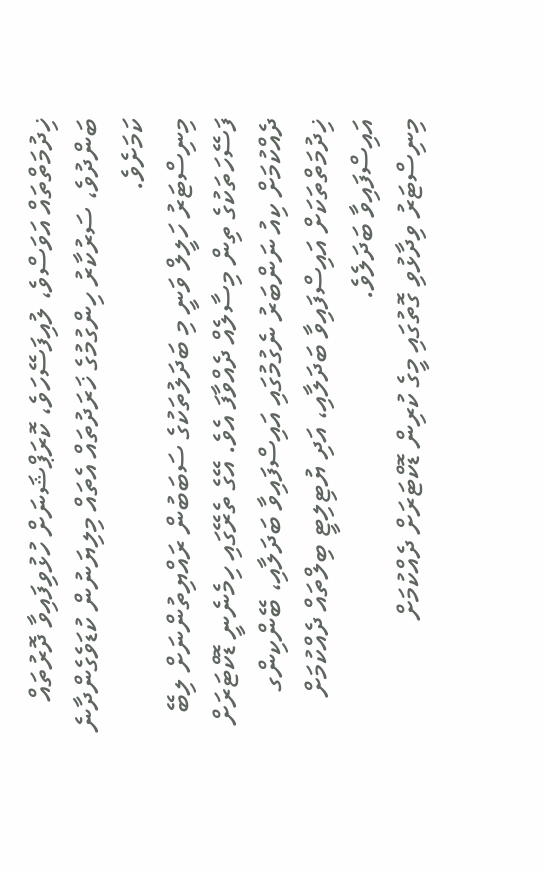ޚިދުމަތްތައް އަވަސްވެ، ލުއިފަސޭހަވެ، ކޮރަޕްޝަނަށް ހުޅުވިފައިވާ ދޮރުތައް ބަންދުވެ، ސަރުކާރު ހިންގުމުގެ ޚަރަދުތައް އެތައް މިލިޔަނުން ކުޑަވެގެންދާނެ ކަމަށެވެ.
މިނިސްޓަރު ހަލީލް ވަނީ މި ބަދަލުތަކުގެ ސަބަބުން ރައްޔިތުންނަށް ލިބޭ ފަސޭހަތަކުގެ ތިން މިސާލެއް ދެއްވާފަ އެވެ. އޭގެ ތެރޭގައި ހިމެނެނީ ޑޮކްޓަރަށް ދެއްކުމަށް ކިއު ނަންބަރު ނެގުމުގައި އައިސްފައިވާ ބަދަލާއި، ބޭންކިންގ ޚިދުމަތްތަކަށް އައިސްފައިވާ ބަދަލާއި، އަދި ޔުޓިލިޓީ ބިލްތައް ދެއްކުމަށް އައިސްފައިވާ ބަދަލެވެ.
މިނިސްޓަރު ވިދާޅުވި ގޮތުގައި މީގެ ކުރިން ޑޮކްޓަރަށް ދެއްކުމަށް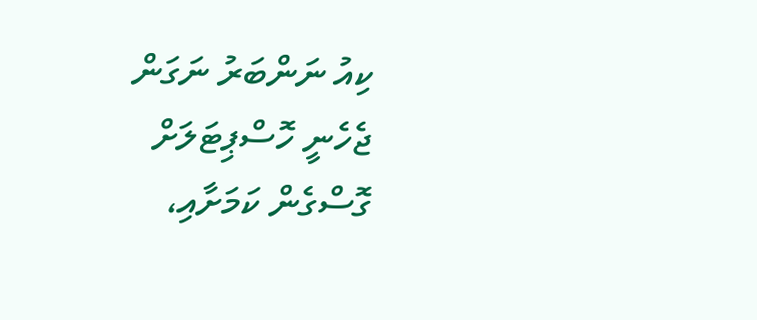ކިއު ނަންބަރު ނަގަން ޖެހެނީ ހޮސްޕިޓަލަށް ގޮސްގެން ކަމަށާއި،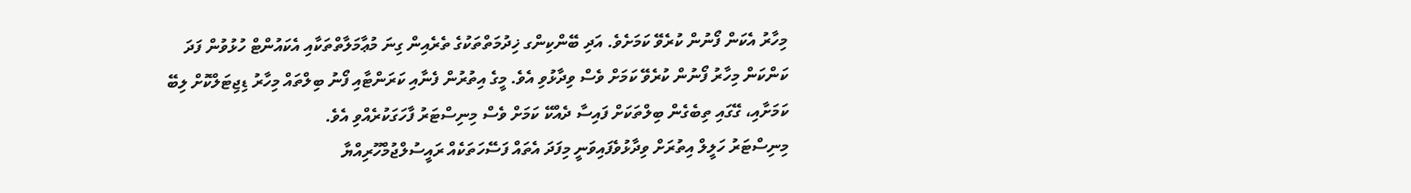މިހާރު އެކަން ފޯނުން ކުރެވޭ ކަމަށެވެ. އަދި ބޭންކިންގ ޚިދުމަތްތަކުގެ ތެރެއިން ގިނަ މުޢާމަލާތްތަކާއި އެކައުންޓް ހުޅުވުން ފަދަ ކަންކަން މިހާރު ފޯނުން ކުރެވޭ ކަމަށް ވެސް ވިދާޅުވި އެވެ. މީގެ އިތުރުން ފެނާއި ކަރަންޓާއި ފޯނު ބިލްތައް މިހާރު ޑިޖިޓަލްކޮށް ލިބޭ ކަމަށާއި، ގޭގައި ތިބެގެން ބިލްތަކަށް ފައިސާ ދެއްކޭ ކަމަށް ވެސް މިނިސްޓަރު ފާހަގަކުރެއްވި އެވެ.
މިނިސްޓަރު ހަލީލް އިތުރަށް ވިދާޅުވެފައިވަނީ މިފަދަ އެތައް ފަސޭހަތަކެއް ރައީސުލްޖުމްހޫރިއްޔާ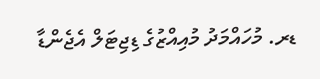ޑރ. މުހައްމަދު މުއިއްޒުގެ ޑިޖިޓަލް އެޖެންޑާ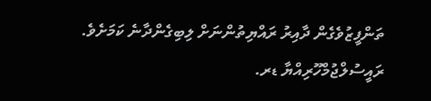ތަންފީޒުވެގެން ދާއިރު ރައްޔިތުންނަށް ލިބިގެންދާނެ ކަމަށެވެ.
ރައީސުލްޖުމްހޫރިއްޔާ ޑރ.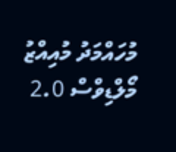މުހައްމަދު މުއިއްޒު މޯލްޑިވްސް 2.0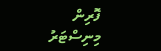ފޮރިން މިނިސްޓަރު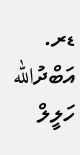ޑރ. އަބްދުالله ހަލީލް